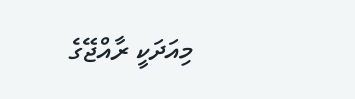މިއަދަކީ ރާއްޖޭގެ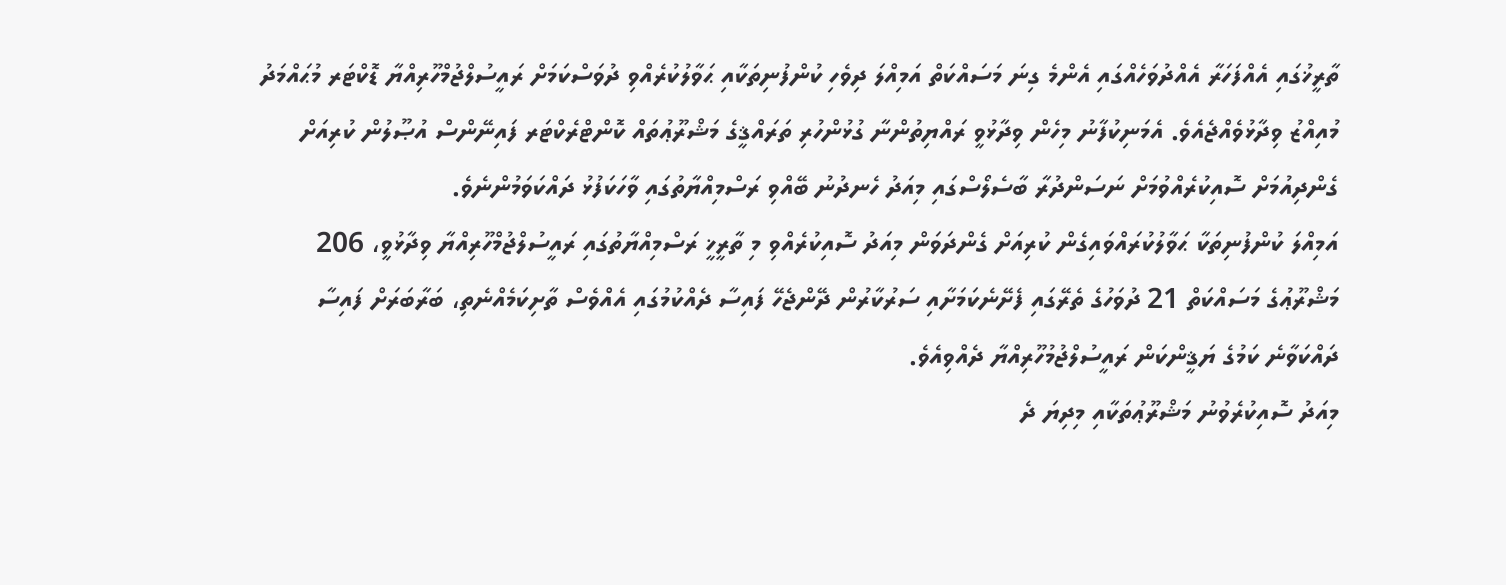ތާރީޚުގައި އެއްފަހަރާ އެއްދުވަހެއްގައި އެންމެ ގިނަ މަސައްކަތް އަމިއްލަ ދިވެހި ކުންފުނިތަކާއި ޙަވާލުކުރެއްވި ދުވަސްކަމަށް ރައީސުލްޖުމްހޫރިއްޔާ ޑޮކްޓަރ މުޙައްމަދު މުއިއްޒު ވިދާޅުވެއްޖެއެވެ. އެމަނިކުފާނު މިހެން ވިދާޅުވީ ރައްޔިތުންނާ ގުޅުންހުރި ތަރައްޤީގެ މަޝްރޫޢުތައް ކޮންޓްރެކްޓަރ ފައިނޭންސް އުޞޫލުން ކުރިއަށް ގެންދިއުމަށް ސޮއިކުރެއްވުމަށް ނަސަންދުރާ ބާސެލޯސްގައި މިއަދު ހެނދުނު ބޭއްވި ރަސްމިއްޔާތުގައި ވާހަކަފުޅު ދައްކަވަމުންނެވެ.
އަމިއްލަ ކުންފުނިތަކާ ޙަވާލުކުރައްވައިގެން ކުރިއަށް ގެންދަވަން މިއަދު ސޮއިކުރެއްވި މި ތާރީޚީ ރަސްމިއްޔާތުގައި ރައީސުލްޖުމްހޫރިއްޔާ ވިދާޅުވީ، 206 މަޝްރޫޢުގެ މަސައްކަތް 21 ދުވަހުގެ ތެރޭގައި ފެށޭނެކަމަށާއި ސަރުކާރުން ދޭންޖެހޭ ފައިސާ ދެއްކުމުގައި އެއްވެސް ތާށިކަމެއްނެތި، ބަރާބަރަށް ފައިސާ ދައްކަވާނެ ކަމުގެ ޔަޤީންކަން ރައީސުލްޖުމުހޫރިއްޔާ ދެއްވިއެވެ.
މިއަދު ސޮއިކުރެވުނު މަޝްރޫޢުތަކާއި މިދިޔަ ދެ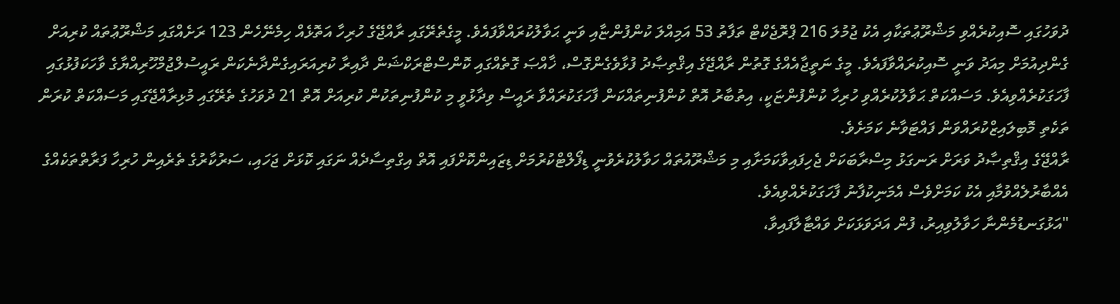ދުވަހުގައި ސޮއިކުރެއްވި މަޝްރޫޢުތަކާއި އެކު ޖުމުލަ 216 ޕްރޮޖެކްޓް ތަފާތު 53 އަމިއްލަ ކުންފުންޏާއި ވަނީ ޙަވާލުކުރައްވާފައެވެ. މީގެތެރޭގައި ރާއްޖޭގެ ހުރިހާ އަތޮޅެއް ހިމެނޭހެން 123 ރަށެއްގައި މަޝްރޫޢުތައް ކުރިއަށް ގެންދިއުމަށް މިއަދު ވަނީ ސޮއިކުރައްވާފައެވެ. މީގެ ނަތީޖާއެއްގެ ގޮތުން ރާއްޖޭގެ އިޤްތިޞާދު ފުޅާވެގެންގޮސް، ޚާއްޞަ ގޮތެއްގައި ކޮންސްޓްރަކްޝަން ދާއިރާ ކުރިއަރައިގެންދާނެކަން ރައީސުލްޖުމްހޫރިއްޔާގެ ވާހަކަފުޅުގައި ފާހަގަކުރެއްވިއެވެ. މަސައްކަތް ޙަވާލުކުރެއްވި ހުރިހާ ކުންފުންޏަކީ، އިތުބާރު އޮތް ކުންފުނިތައްކަން ފާހަގަކުރައްވާ ރައީސް ވިދާޅުވީ މި ކުންފުނިތަކުން ކުރިއަށް އޮތް 21 ދުވަހުގެ ތެރޭގައި މުޅިރާއްޖޭގައި މަސައްކަތް ކުރަން ތަކެތި މޮބިލައިޒްކުރައްވަން ފައްޓަވާނެ ކަމަށެވެ.
ރާއްޖޭގެ އިޤްތިޞާދު ވަރަށް ރަނގަޅު މިސްރާބަކަށް ޖެހިފައިވާކަމަށާއި މި މަޝްރޫއުތައް ހަވާލުކުރެވުނީ ޑިފޯލްޓްކުރުމަށް ޑިޒައިންކޮށްފައި އޮތް އިގްތިސާދެއް ނަގައި ކޮޅަށް ޖަހައި، ސަރުކާރުގެ ތެރެއިން ހުރިހާ ފަރާތްތަކެއްގެ އެއްބާރުލެއްވުމާއި އެކު ކަމަށްވެސް އެމަނިކުފާނު ފާހަގަކުރެއްވިއެވެ.
"އަޅުގަނޑުމެންނާ ހަވާލުވިއިރު، ފުން އަދަވަޅަކަށް ވައްޓާލާފައިވާ،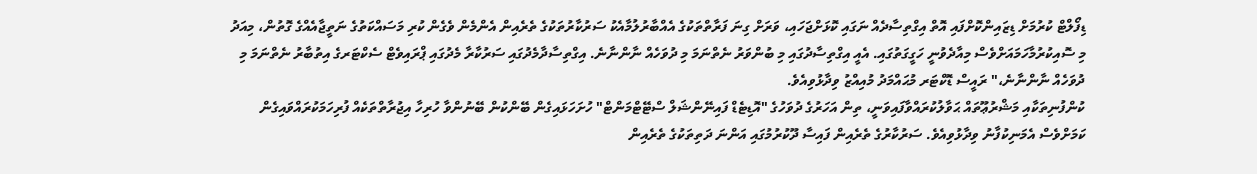ޑިފޯލްޓް ކުރުމަށް ޑިޒައިންކޮށްފައި އޮތް އިގްތިސާދެއް ނަގައި ކޮޅަށްޖަހައި، ވަރަށް ގިނަ ފަރާތްތަކުގެ އެއްބާރުލުމާއެކު ސަރުކާރުތަކުގެ ތެރެއިން އެންމެން ވެގެން ކުރި މަސައްކަތުގެ ނަތީޖާއެއްގެ ގޮތުން، މިއަދު މި ސޮއިކުރުމާހަމައަށްވެސް މިއާދެވުނީ ހަގީގަތުގައި. އެއީ އިގްތިސާދުގައި މި ބުންވަރު ނެތްނަމަ މި ދުވަހެއް ނާންނާނެ. އިގްތިސާދާމެދުގައި ސަރުކާރާ މެދުގައި ޕްރައިވެޓް ސެކްޓަރގެ އިތުބާރު ނެތްނަމަ މި ދުވަހެއް ނާންނާނެ،" ރައީސް ޑޮކްޓަރ މުޙައްމަދު މުއިއްޒު ވިދާޅުވިއެވެ.
ކުންފުނިތަކާއި މަޝްރުޢޫތައް ޙަވާލުކުރައްވާފައިވަނީ، ތިން އަހަރުގެ ދުވަހުގެ "އޮޑިޓެޑް ފައިނޭންޝަލް ސްޓޭޓްމަންޓް" ހުށަހަޅައިގެން ބޭންކުން ބޭނުންވާ ހުރިހާ އިޖުރާތްތަކެއް ފުރިހަމަކުރައްވައިގެން ކަމަށްވެސް އެމަނިކުފާނު ވިދާޅުވިއެވެ. ސަރުކާރުގެ ތެރެއިން ފައިސާ ދޫކުރުމުގައި އަންނަ ދަތިތަކުގެ ތެރެއިން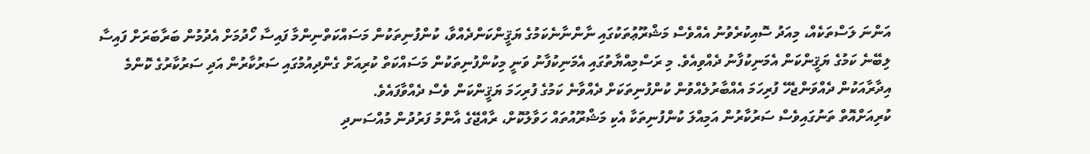އަންނަ ލަސްތަކެއް، މިއަދު ސޮއިކުރެވުނު އެއްވެސް މަޝްރޫޢުތަކުގައި ނާންނާނެކަމުގެ ޔަޤީންކަންދެއްވާ، ކުންފުނިތަކުން މަސައްކަތްނިންމާ ފައިސާ ހޯދުމަށް އެދުމުން ބަރާބަރަށް ފައިސާ ލިބޭނެ ކަމުގެ ޔަޤީންކަން އެމަނިކުފާނު ދެއްވިއެވެ. މި ރަސްމިއްޔާތުގައި އެމަނިކުފާނު ވަނީ މިކުންފުނިތަކުން މަސައްކަތް ކުރިއަށް ގެންދިއުމުގައި ސަރުކާރުން އަދި ސަރުކާރުގެ ކޮންމެ އިދާރާއަކުން ދެއްވަންޖެހޭ ފުރިހަމަ އެއްބާރުލެއްވުން ކުންފުނިތަކަށް ދެއްވާނެ ކަމުގެ ފުރިހަމަ ޔަޤީންކަން ވެސް ދެއްވާފައެވެ.
ކުރިއަށްއޮތް ތަނުގައިވެސް ސަރުކާރުން އަމިއްލަ ކުންފުނިތަކާ އެކި މަޝްރޫއުތައް ހަވާލުކޮށް، ރާއްޖޭގެ އާންމު ފަރުދުން މުއްސަނދި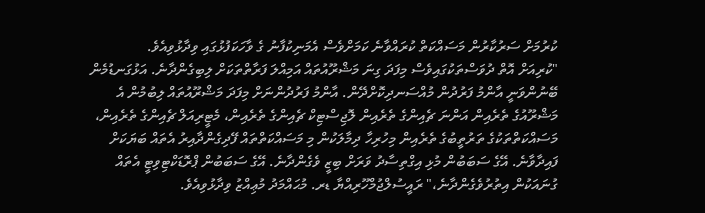ކުރުމަށް ސަރުކާރުން މަސައްކަތް ކުރައްވާނެ ކަމަށްވެސް އެމަނިކުފާނު ގެ ވާހަކަފުޅުގައި ވިދާޅުވިއެވެ.
"ކުރިއަށް އޮތް ދުވަސްތަކުގައިވެސް މިފަދަ ގިނަ މަޝްރޫއުތައް އަމިއްލަ ފަރާތްތަކަށް ލިބިގެންދާނެ. އަޅުގަނޑުމެން ބޭނުންވަނީ އާންމު ފަރުދުން މުއްސަނދިކޮށްދޭން. އާންމު ފަރުދުންނަށް މިފަދަ މަޝްރޫއުތައް ލިބުމުން އެ މަޝްރޫއުގެ ތެރެއިން އަންނަ ޗެއިންގެ ތެރެއިން ލޮޖިސްޓިކް ޗެއިންގެ ތެރެއިން، މެޓީރިއަލް ޗެއިންގެ ތެރެއިން، މަސައްކަތްތަކުގެ ތަރުތީބުގެ ތެރެއިން މިހުރިހާ ދިމާލަކުން މި މަސައްކަތްތައް ފޭދިގެންދާއިރު އެތައް ބަޔަކަށް ފައިދާވާނެ. އޭގެ ސަބަބުން މުޅި އިގްތިސާދު ވަރަށް ބިޒީ ވެގެންދާނެ. އޭގެ ސަބަބުން ޕްރޮޑަކްޓިވިޓީ އެތައް ގުނައަކުން އިތުރުވެގެންދާނެ،" ރައީސުލްޖުމްހޫރިއްޔާ ޑރ. މުޙައްމަދު މުޢިއްޒު ވިދާޅުވިއެވެ.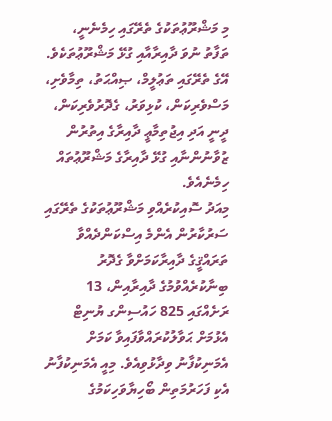މި މަޝްރޫޢުތަކުގެ ތެރޭގައި ހިމެނެނީ، ތަފާތު ނުވަ ދާއިރާއާއި ގުޅޭ މަޝްރޫޢުތަކެވެ. އޭގެ ތެރޭގައި ތަޢުލީމް، ޞިއްޙަތު، ތިމާވެށި، މަސްވެރިކަން، ކުޅިވަރު، ގެދޮރުވެރިކަން، ދީނީ އަދި އިޖުތިމާޢީ ދާއިރާގެ އިތުރުން ޒުވާނުންނާއި ގުޅޭ ދާއިރާގެ މަޝްރޫޢުތައް ހިމެނެއެވެ.
މިއަދު ސޮއިކުރެއްވި މަޝްރޫޢުތަކުގެ ތެރޭގައި ސަރުކާރުން އެންމެ އިސްކަންދެއްވާ ތަރައްޤީގެ ދާއިރާކަމަށްވާ ގެދޮރު ބިނާކުރެއްވުމުގެ ދާއިރާއިން، 13 ރަށެއްގައި 825 ހައުސިންގ ޔުނިޓް އެޅުމަށް ޙަވާލުކުރައްވާފައިވާ ކަމަށް އެމަނިކުފާނު ވިދާޅުވިއެވެ. މިއީ އެމަނިކުފާނު އެކި ފަހަރުމަތިން ބޯހިޔާވަހިކަމުގެ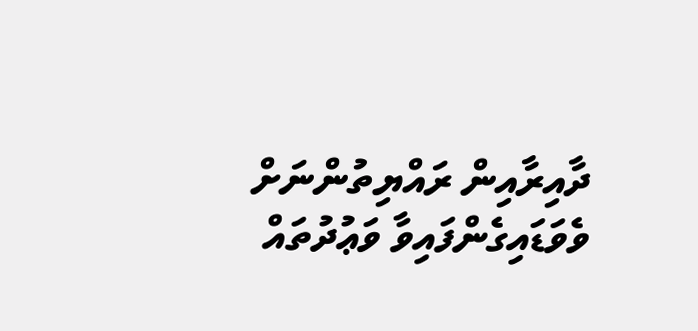ދާއިރާއިން ރައްޔިތުންނަށް ވެވަޑައިގެންފައިވާ ވަޢުދުތައް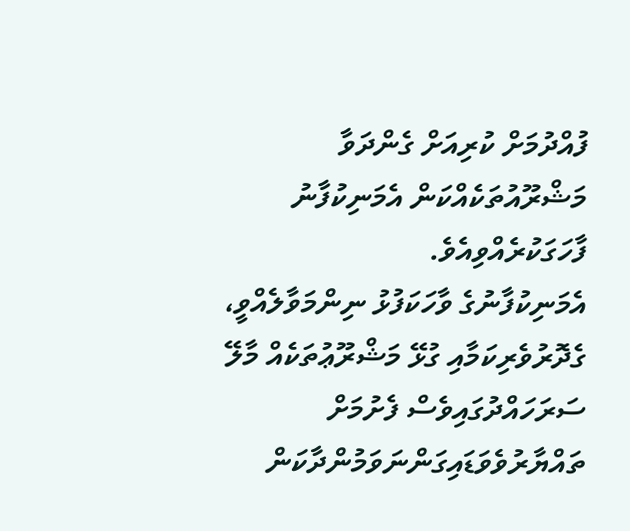ފުއްދުމަށް ކުރިއަށް ގެންދަވާ މަޝްރޫއުތަކެއްކަން އެމަނިކުފާނު ފާހަގަކުރެއްވިއެވެ.
އެމަނިކުފާނުގެ ވާހަކަފުޅު ނިންމަވާލެއްވީ، ގެދޮރުވެރިކަމާއި ގުޅޭ މަޝްރޫޢުތަކެއް މާލޭ ސަރަހައްދުގައިވެސް ފެށުމަށް ތައްޔާރުވެވަޑައިގަންނަވަމުންދާކަން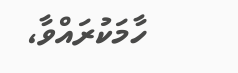ހާމަކުރައްވާ،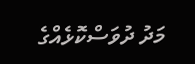މަދު ދުވަސްކޮޅެއްގެ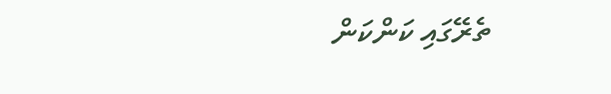ތެރޭގައި ކަންކަން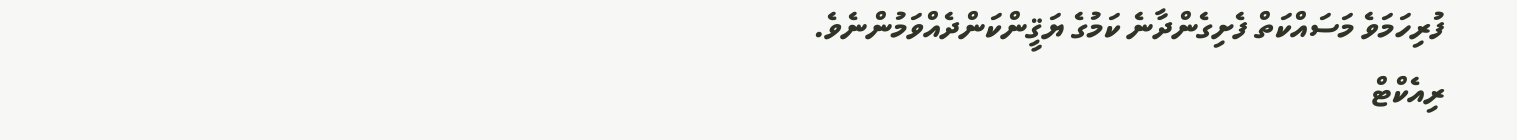ފުރިހަމަވެ މަސައްކަތް ފެށިގެންދާނެ ކަމުގެ ޔަޤީންކަންދެއްވަމުންނެވެ.
ރިއެކްޓް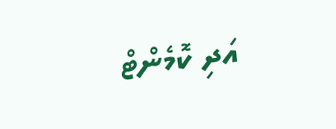އަދި ކޮމެންޓް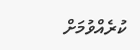ކުރެއްވުމަށް